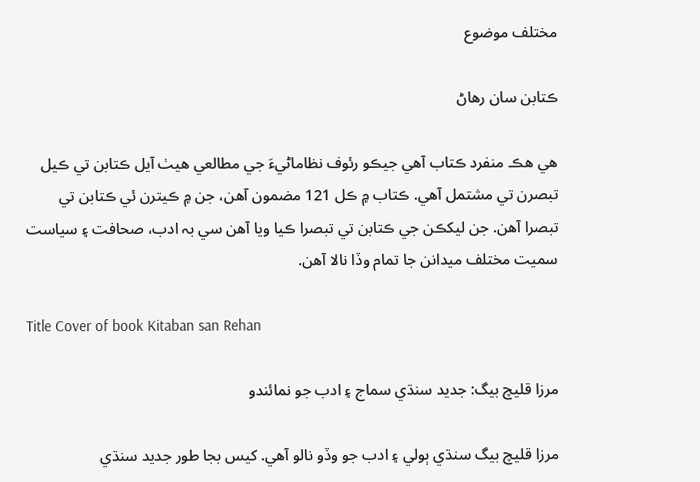مختلف موضوع

ڪتابن سان رھاڻ

ھي ھڪ منفرد ڪتاب آھي جيڪو رئوف نظاماڻيءَ جي مطالعي ھيٺ آيل ڪتابن تي ڪيل تبصرن تي مشتمل آھي. ڪتاب ۾ ڪل 121 مضمون آھن، جن ۾ ڪيترن ئي ڪتابن تي تبصرا آھن. جن ليکڪن جي ڪتابن تي تبصرا ڪيا ويا آھن سي بہ ادب، صحافت ۽ سياست سميت مختلف ميدانن جا تمام وڏا نالا آھن.

Title Cover of book Kitaban san Rehan

مرزا قليچ بيگ: جديد سنڌي سماج ۽ ادب جو نمائندو

مرزا قليچ بيگ سنڌي ٻولي ۽ ادب جو وڏو نالو آهي. کيس بجا طور جديد سنڌي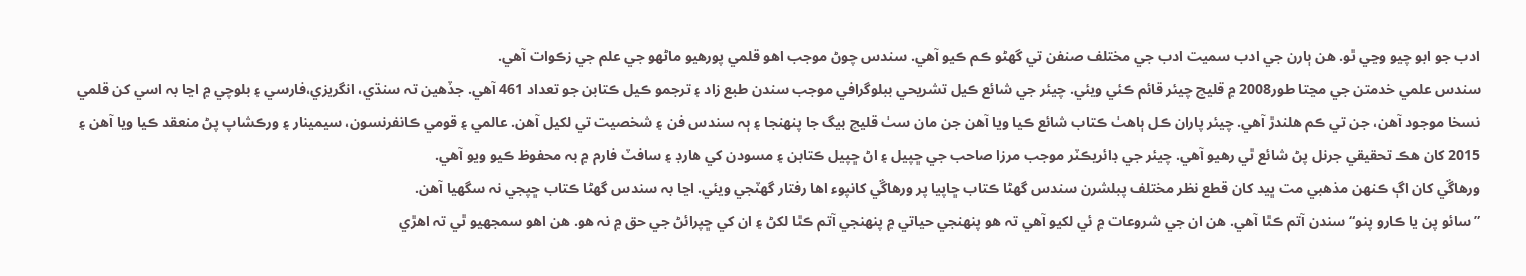ادب جو ابو چيو وڃي ٿو. هن ٻارن جي ادب سميت ادب جي مختلف صنفن تي گهڻو ڪم ڪيو آهي. سندس چوڻ موجب اهو قلمي پورهيو ماڻھو جي علم جي زڪوات آهي.
سندس علمي خدمتن جي مڃتا طور2008 ۾ قليچ چيئر قائم ڪئي ويئي. چيئر جي شائع ڪيل تشريحي ببلوگرافي موجب سندن طبع زاد ۽ ترجمو ڪيل ڪتابن جو تعداد 461 آهي. جڏهين تہ سنڌي، انگريزي،فارسي ۽ بلوچي ۾ اڃا بہ اسي کن قلمي نسخا موجود آهن، جن تي ڪم هلندڙ آهي. چيئر پاران ڪل ٻاهٺ ڪتاب شائع ڪيا ويا آهن جن مان سٺ قليچ بيگ جا پنھنجا ۽ ٻہ سندس فن ۽ شخصيت تي لکيل آهن. عالمي ۽ قومي ڪانفرنسون، سيمينار ۽ ورڪشاپ پڻ منعقد ڪيا ويا آهن ۽ 2015 کان هڪ تحقيقي جرنل پڻ شائع ٿي رهيو آهي. چيئر جي ڊائريڪٽر موجب مرزا صاحب جي ڇپيل ۽ اڻ ڇپيل ڪتابن ۽ مسودن کي هارڊ ۽ سافٽ فارم ۾ بہ محفوظ ڪيو ويو آهي.
ورهاڱي کان اڳ ڪنھن مذهبي مت ڀيد کان قطع نظر مختلف پبلشرن سندس گهڻا ڪتاب ڇاپيا پر ورهاڱي کانپوء اها رفتار گهٽجي ويئي. اڃا بہ سندس گهڻا ڪتاب ڇپجي نہ سگهيا آهن.
”سائو پن يا ڪارو پنو“ سندن آتم ڪٿا آهي. هن ان جي شروعات ۾ ئي لکيو آهي تہ هو پنھنجي حياتي ۾ پنھنجي آتم ڪٿا لکڻ ۽ ان کي ڇپرائڻ جي حق ۾ نہ هو. هن اهو سمجهيو ٿي تہ اهڙي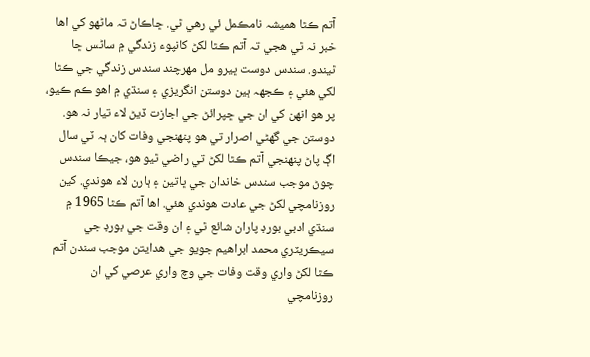آتم ڪٿا هميشہ نامڪمل ئي رهي ٿي. ڇاڪاڻ تہ ماڻھو کي اها خبر نہ ٿي هجي تہ آتم ڪٿا لکڻ کانپوء زندگي ۾ ساڻس ڇا ٿيندو. سندس دوست ڀيرو مل مھرچند سندس زندگي جي ڪٿا لکي هئي ۽ ڪجهہ ٻين دوستن انگريزي ۽ سنڌي ۾ اهو ڪم ڪيو، پر هو انھن کي ان جي ڇپرائڻ جي اجازت ڏيڻ لاء تيار نہ هو.
دوستن جي گهڻي اصرار تي هو پنھنجي وفات کان ٻہ ٽي سال اڳ پاڻ پنھنجي آتم ڪٿا لکڻ تي راضي ٿيو هو، جيڪا سندس چوڻ موجب سندس خاندان جي ڀاتين ۽ ٻارن لاء هوندي. کين روزنامچي لکڻ جي عادت هوندي هئي. اها آتم ڪٿا 1965 ۾ سنڌي ادبي بورڊ پاران شائع ٿي ۽ ان وقت جي بورڊ جي سيڪريٽري محمد ابراهيم جويو جي هدايتن موجب سندن آتم ڪٿا لکڻ واري وقت وفات جي وچ واري عرصي کي ان روزنامچي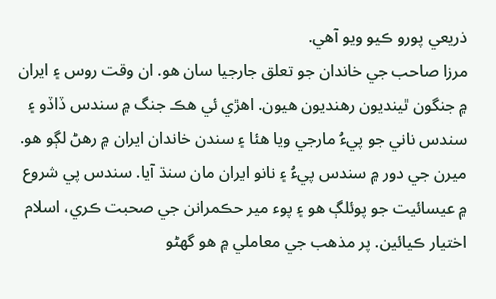ذريعي پورو ڪيو ويو آهي.
مرزا صاحب جي خاندان جو تعلق جارجيا سان هو. ان وقت روس ۽ ايران ۾ جنگون ٿينديون رهنديون هيون. اهڙي ئي هڪ جنگ ۾ سندس ڏاڏو ۽ سندس ناني جو پيءُ مارجي ويا هئا ۽ سندن خاندان ايران ۾ رهڻ لڳو هو. ميرن جي دور ۾ سندس پيءُ ۽ نانو ايران مان سنڌ آيا. سندس پي شروع ۾ عيسائيت جو پوئلڳ هو ۽ پوء مير حڪمرانن جي صحبت ڪري، اسلام اختيار ڪيائين. پر مذهب جي معاملي ۾ هو گهڻو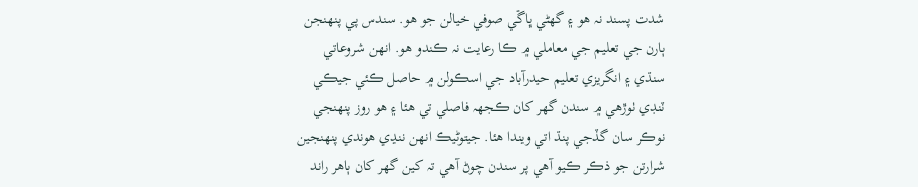شدت پسند نہ هو ۽ گهڻي ڀاڱي صوفي خيالن جو هو. سندس پي پنھنجن ٻارن جي تعليم جي معاملي ۾ ڪا رعايت نہ ڪندو هو. انھن شروعاتي سنڌي ۽ انگريزي تعليم حيدرآباد جي اسڪولن ۾ حاصل ڪئي جيڪي ٽنڊي ٺوڙهي ۾ سندن گهر کان ڪجهہ فاصلي تي هئا ۽ هو روز پنھنجي نوڪر سان گڏجي پنڌ اتي ويندا هئا. جيتوڻيڪ انھن ننڍي هوندي پنھنجين شرارتن جو ذڪر ڪيو آهي پر سندن چوڻ آهي تہ کين گهر کان ٻاهر راند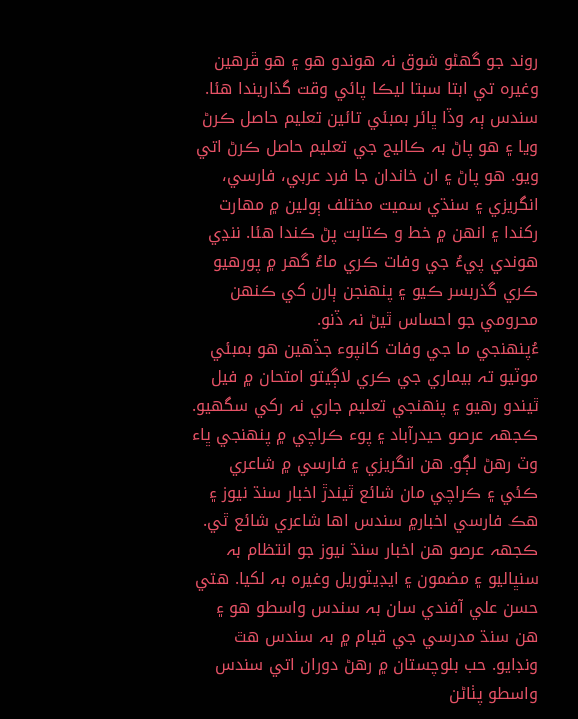روند جو گهڻو شوق نہ هوندو هو ۽ هو ڦرهين وغيرہ تي ابتا سبتا ليڪا پائي وقت گذاريندا هئا. سندس ٻہ وڏا ڀائر بمبئي تائين تعليم حاصل ڪرڻ ويا ۽ هو پاڻ بہ ڪاليج جي تعليم حاصل ڪرڻ اتي ويو. هو پاڻ ۽ ان خاندان جا فرد عربي، فارسي، انگريزي ۽ سنڌي سميت مختلف ٻولين ۾ مھارت رکندا ۽ انھن ۾ خط و ڪتابت پڻ ڪندا هئا. ننڍي هوندي پيءُ جي وفات ڪري ماءُ گهر ۾ پورهيو ڪري گذربسر ڪيو ۽ پنھنجن ٻارن کي ڪنھن محرومي جو احساس ٿيڻ نہ ڏنو.
ءُپنھنجي ما جي وفات کانپوء جڏهين هو بمبئي موٽيو تہ بيماري جي ڪري لاڳيتو امتحان ۾ فيل ٿيندو رهيو ۽ پنھنجي تعليم جاري نہ رکي سگهيو. ڪجهہ عرصو حيدرآباد ۽ پوء ڪراچي ۾ پنھنجي ڀاء وٽ رهڻ لڳو. هن انگريزي ۽ فارسي ۾ شاعري ڪئي ۽ ڪراچي مان شائع ٿيندڙ اخبار سنڌ نيوز ۽ هڪ فارسي اخبار۾ سندس اها شاعري شائع ٿي. ڪجهہ عرصو هن اخبار سنڌ نيوز جو انتظام بہ سنڀاليو ۽ مضمون ۽ ايڊيٽوريل وغيرہ بہ لکيا. هتي حسن علي آفندي سان بہ سندس واسطو هو ۽ هن سنڌ مدرسي جي قيام ۾ بہ سندس هٿ ونڊايو. حب بلوچستان ۾ رهڻ دوران اتي سندس واسطو پٺاڻن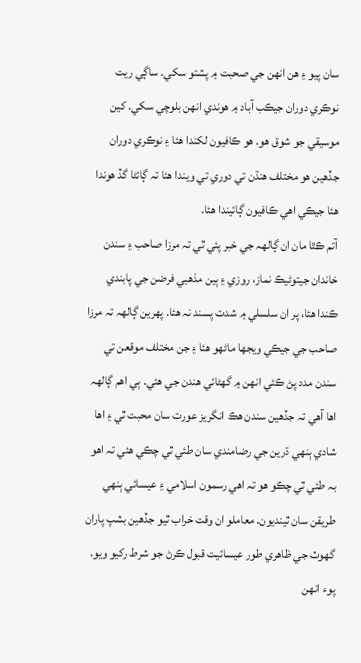سان پيو ۽ هن انھن جي صحبت ۾ پشتو سکي. ساڳي ريت نوڪري دوران جيڪب آباد ۾ هوندي انھن بلوچي سکي. کين موسيقي جو شوق هو. هو ڪافيون لکندا هئا ۽ نوڪري دوران جڏهين هو مختلف هنڌن تي دوري تي ويندا هئا تہ ڳائڻا گڏ هوندا هئا جيڪي اهي ڪافيون ڳائيندا هئا.
آتم ڪٿا مان ان ڳالھہ جي خبر پئي ٿي تہ مرزا صاحب ۽ سندن خاندان جيتوڻيڪ نماز، روزي ۽ ٻين مذهبي فرضن جي پابندي ڪندا هئا، پر ان سلسلي ۾ شدت پسند نہ هئا. پھرين ڳالھہ تہ مرزا صاحب جي جيڪي ويجها ماڻھو هئا ۽ جن مختلف موقعن تي سندن مدد پڻ ڪئي انھن ۾ گهڻائي هندن جي هئي. ٻي اهم ڳالھہ اها آهي تہ جڏهين سندن هڪ انگريز عورت سان محبت ٿي ۽ اها شادي ٻنھي ڌرين جي رضامندي سان طئي ٿي چڪي هئي تہ اهو بہ طئي ٿي چڪو هو تہ اهي رسمون اسلامي ۽ عيسائي ٻنھي طريقن سان ٿينديون. معاملو ان وقت خراب ٿيو جڏهين بشپ پاران گهوٽ جي ظاهري طور عيسائيت قبول ڪرڻ جو شرط رکيو ويو. پوء انھن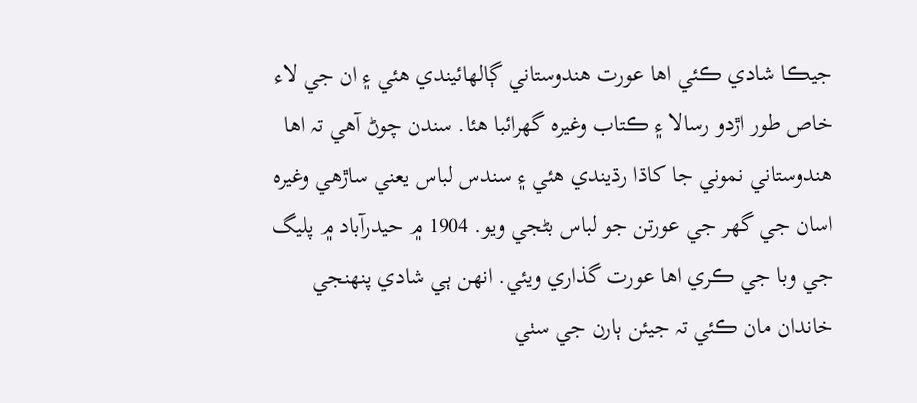جيڪا شادي ڪئي اها عورت هندوستاني ڳالھائيندي هئي ۽ ان جي لاء خاص طور اڙدو رسالا ۽ ڪتاب وغيرہ گهرائبا هئا. سندن چوڻ آهي تہ اها هندوستاني نموني جا کاڌا رڌيندي هئي ۽ سندس لباس يعني ساڙهي وغيرہ اسان جي گهر جي عورتن جو لباس بڻجي ويو. 1904 ۾ حيدرآباد ۾ پليگ جي وبا جي ڪري اها عورت گذاري ويئي. انھن ٻي شادي پنھنجي خاندان مان ڪئي تہ جيئن ٻارن جي سٺي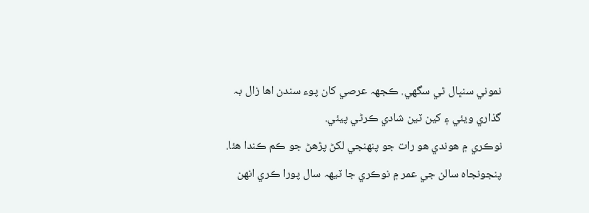نموني سنڀال ٿي سگهي. ڪجهہ عرصي کان پوء سندن اها زال بہ گذاري ويئي ۽ کين ٽين شادي ڪرڻي پيئي.
نوڪري ۾ هوندي هو رات جو پنھنجي لکڻ پڙهڻ جو ڪم ڪندا هئا. پنجونجاه سالن جي عمر ۾ نوڪري جا ٽيھہ سال پورا ڪري انھن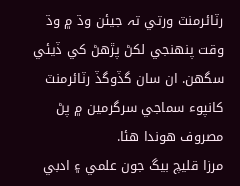رٽائرمنٽ ورتي تہ جيئن وڌ ۾ وڌ وقت پنھنجي لکڻ پڙهڻ کي ڏيئي سگهن. ان سان گڏوگڏ رٽائرمنٽ کانپوء سماجي سرگرمين ۾ پڻ مصروف هوندا هئا.
مرزا قليچ بيگ جون علمي ۽ ادبي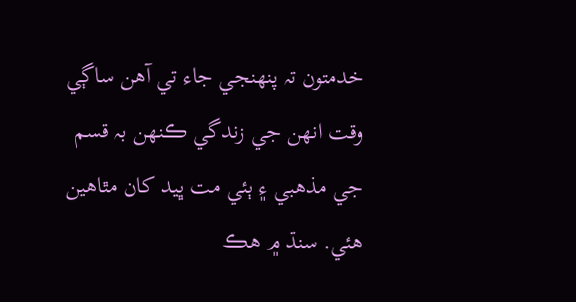خدمتون تہ پنھنجي جاء تي آهن ساڳي وقت انھن جي زندگي ڪنھن بہ قسم جي مذهبي ۽ ٻئي مت ڀيد کان مٿاھين هئي. سنڌ ۾ هڪ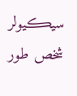سيڪيولر شخص طور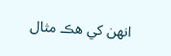انھن کي هڪ مثال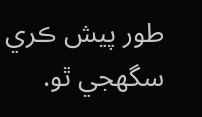طور پيش ڪري سگهجي ٿو.